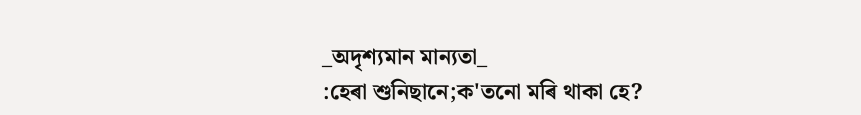_অদৃশ্যমান মান্যতা_
:হেৰা শুনিছানে;ক'তনো মৰি থাকা হে?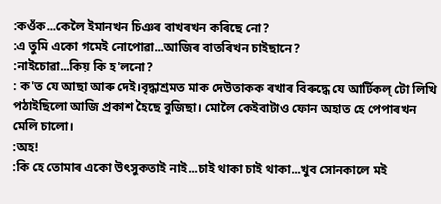:কওঁক...কেলৈ ইমানখন চিঞৰ বাখৰখন কৰিছে নো?
:এ তুমি একো গমেই নোপোৱা...আজিৰ বাতৰিখন চাইছানে?
:নাইচোৱা...কিয় কি হ'লনো?
: ক'ত যে আছা আৰু দেই।বৃদ্ধাশ্ৰমত মাক দেউতাকক ৰখাৰ বিৰুদ্ধে যে আৰ্টিকল্ টো লিখি পঠাইছিলো আজি প্ৰকাশ হৈছে বুজিছা। মোলৈ কেইবাটাও ফোন অহাত হে পেপাৰখন মেলি চালো।
:অহ!
:কি হে তোমাৰ একো উৎসুকতাই নাই...চাই থাকা চাই থাকা...খুব সোনকালে মই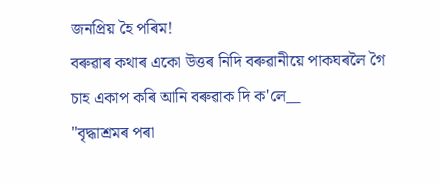জনপ্ৰিয় হৈ পৰিম!
বৰুৱাৰ কথাৰ একো উত্তৰ নিদি বৰুৱানীয়ে পাকঘৰলৈ গৈ চাহ একাপ কৰি আনি বৰুৱাক দি ক'লে__
"বৃদ্ধাশ্ৰমৰ পৰা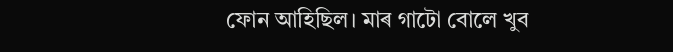ফোন আহিছিল। মাৰ গাটো বোলে খুব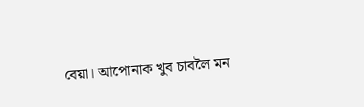বেয়া। আপোনাক খুব চাবলৈ মন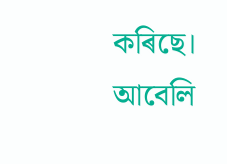কৰিছে। আবেলি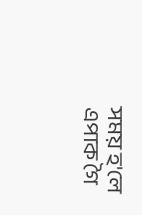সময় হ'লে এপাক গৈ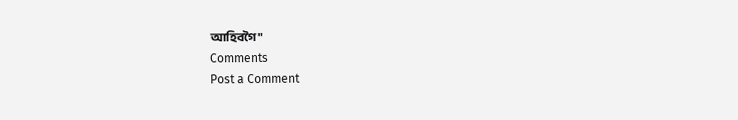আহিবগৈ"
Comments
Post a Comment